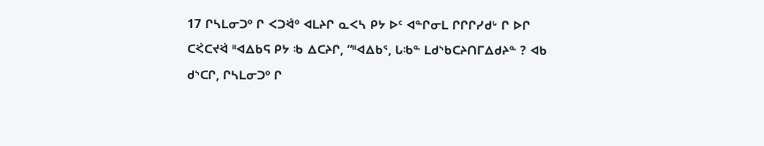17 ᒋᓴᒪᓂᑐᐤ ᒋ ᐸᑐᐛᐤ ᐊᒪᔨᒋ ᓇᐸᓴ ᑭᔭ ᐅᑦ ᐊᓐᒋᓂᒪ ᒋᒋᒋᓯᑯᒡ ᒋ ᐅᒋ ᑕᑈᑕᔪᐛ ᐦᐊᐃᑲᕋ ᑭᔭ ᒂ ᐃᑕᔨᒋ, “ᐦᐊᐃᑲᕐ, ᒐᒂᓐ ᒪᑯᔅᑲᑕᔨᑎᒥᐃᑯᔨᓐ ? ᐊᑲ ᑯᔅᑕᒋ, ᒋᓴᒪᓂᑐᐤ ᒋ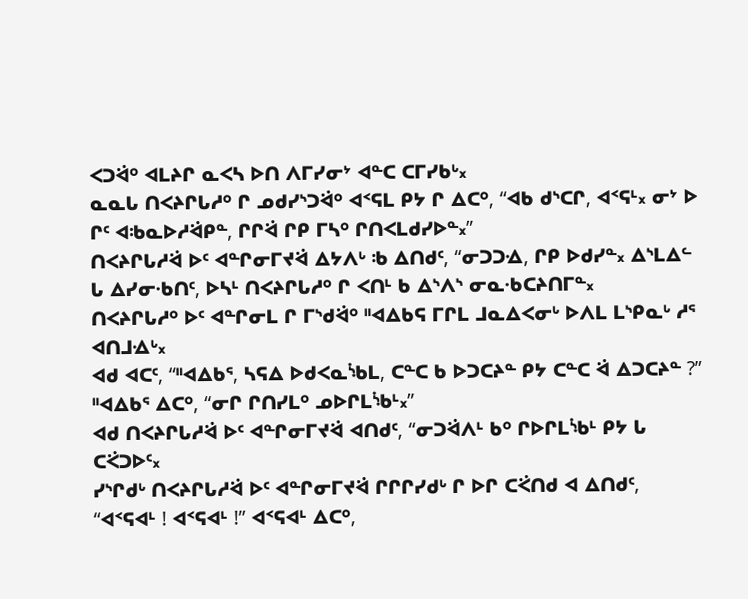ᐸᑐᐛᐤ ᐊᒪᔨᒋ ᓇᐸᓴ ᐅᑎ ᐱᒥᓯᓂᔾ ᐊᓐᑕ ᑕᒥᓯᑲᒡ᙮
ᓇᓇᒐ ᑎᐸᔨᒋᒐᓱᐤ ᒋ ᓄᑯᓯᔅᑐᐛᐤ ᐊᑉᕋᒪ ᑭᔭ ᒋ ᐃᑕᐤ, “ᐊᑲ ᑯᔅᑕᒋ, ᐊᑉᕋᒻ᙮ ᓂᔾ ᐅ ᒋᑦ ᐊᒂᓇᐅᓱᐛᑭᓐ, ᒋᒋᐛ ᒋᑭ ᒥᓴᐤ ᒋᑎᐸᒪᑯᓯᐅᓐ᙮”
ᑎᐸᔨᒋᒐᓱᐛ ᐅᑦ ᐊᓐᒋᓂᒥᔪᐛ ᐃᔭᐱᒡ ᒂ ᐃᑎᑯᑦ, “ᓂᑐᑐᐎ, ᒋᑭ ᐅᑯᓯᓐ᙮ ᐃᔅᒪᐃᓪ ᒐ ᐃᓯᓂᐧᑲᑎᑦ, ᐅᓴᒻ ᑎᐸᔨᒋᒐᓱᐤ ᒋ ᐸᑎᒻ ᑲ ᐃᔅᐱᔅ ᓂᓇᐧᑲᑕᔨᑎᒥᓐ᙮
ᑎᐸᔨᒋᒐᓱᐤ ᐅᑦ ᐊᓐᒋᓂᒪ ᒋ ᒥᔅᑯᐛᐤ ᐦᐊᐃᑲᕋ ᒥᒋᒪ ᒧᓇᐃᐸᓂᒡ ᐅᐱᒪ ᒪᔅᑭᓇᒡ ᓱᕐ ᐊᑎᒧᐎᒡ᙮
ᐊᑯ ᐊᑕᑦ, “ᐦᐊᐃᑲᕐ, ᓴᕋᐃ ᐅᑯᐸᓇᔎᒪ, ᑕᓐᑕ ᑲ ᐅᑐᑕᔨᓐ ᑭᔭ ᑕᓐᑕ ᐛ ᐃᑐᑕᔨᓐ ?” ᐦᐊᐃᑲᕐ ᐃᑕᐤ, “ᓂᒋ ᒋᑎᓯᒪᐤ ᓄᐅᒋᒪᔎᒻ᙮”
ᐊᑯ ᑎᐸᔨᒋᒐᓱᐛ ᐅᑦ ᐊᓐᒋᓂᒥᔪᐛ ᐊᑎᑯᑦ, “ᓂᑐᐛᐱᒻ ᑲᐤ ᒋᐅᒋᒪᔎᒻ ᑭᔭ ᒐ ᑕᑈᑐᐅᑦ᙮
ᓯᔅᒋᑯᒡ ᑎᐸᔨᒋᒐᓱᐛ ᐅᑦ ᐊᓐᒋᓂᒥᔪᐛ ᒋᒋᒋᓯᑯᒡ ᒋ ᐅᒋ ᑕᑈᑎᑯ ᐊ ᐃᑎᑯᑦ, “ᐊᑉᕋᐊᒻ ! ᐊᑉᕋᐊᒻ !” ᐊᑉᕋᐊᒻ ᐃᑕᐤ,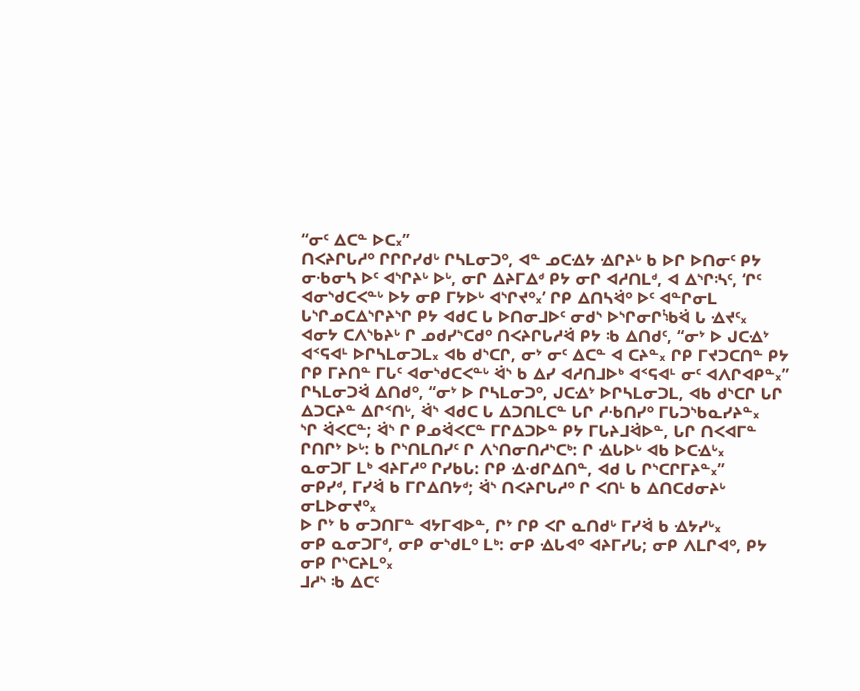“ᓂᑦ ᐃᑕᓐ ᐅᑕ᙮”
ᑎᐸᔨᒋᒐᓱᐤ ᒋᒋᒋᓯᑯᒡ ᒋᓴᒪᓂᑐᐤ, ᐊᓐ ᓄᑕᐎᔭ ᐎᒋᔨᒡ ᑲ ᐅᒋ ᐅᑎᓂᑦ ᑭᔭ ᓂᐧᑲᓂᓴ ᐅᑦ ᐊᔅᒋᔨᒡ ᐅᒡ, ᓂᒋ ᐃᔨᒥᐃᒄ ᑭᔭ ᓂᒋ ᐊᓱᑎᒪᒄ, ᐊ ᐃᔅᒋᔄᑦ, ‘ᒋᑦ ᐊᓂᔅᑯᑕᐸᓐᒡ ᐅᔭ ᓂᑭ ᒥᔭᐅᒡ ᐊᔅᒋᔪᐤ᙮’ ᒋᑭ ᐃᑎᓴᐛᐤ ᐅᑦ ᐊᓐᒋᓂᒪ ᒐᔅᒋᓄᑕᐃᔅᒋᔨᔅᒋ ᑭᔭ ᐊᑯᑕ ᒐ ᐅᑎᓂᒧᐅᑦ ᓂᑯᔅ ᐅᔅᒋᓂᒋᔎᐛ ᒐ ᐎᔪᑦ᙮
ᐊᓂᔭ ᑕᐱᔅᑲᔨᒡ ᒋ ᓄᑯᓯᔅᑕᑯᐤ ᑎᐸᔨᒋᒐᓱᐛ ᑭᔭ ᒂ ᐃᑎᑯᑦ, “ᓂᔾ ᐅ ᒍᑕᐎᔾ ᐊᑉᕋᐊᒻ ᐅᒋᓴᒪᓂᑐᒪ᙮ ᐊᑲ ᑯᔅᑕᒋ, ᓂᔾ ᓂᑦ ᐃᑕᓐ ᐊ ᑕᔨᓐ᙮ ᒋᑭ ᒥᔪᑐᑕᑎᓐ ᑭᔭ ᒋᑭ ᒥᔨᑎᓐ ᒥᒐᑦ ᐊᓂᔅᑯᑕᐸᓐᒡ ᐛᔅ ᑲ ᐃᓯ ᐊᓱᑎᒧᐅᒃ ᐊᑉᕋᐊᒻ ᓂᑦ ᐊᐱᒋᐊᑭᓐ᙮”
ᒋᓴᒪᓂᑐᐛ ᐃᑎᑯᐤ, “ᓂᔾ ᐅ ᒋᓴᒪᓂᑐᐤ, ᒍᑕᐎᔾ ᐅᒋᓴᒪᓂᑐᒪ, ᐊᑲ ᑯᔅᑕᒋ ᒐᒋ ᐃᑐᑕᔨᓐ ᐃᒋᑉᑎᒡ, ᐛᔅ ᐊᑯᑕ ᒐ ᐃᑐᑎᒪᑕᓐ ᒐᒋ ᓱᐧᑲᑎᓯᐤ ᒥᒐᑐᔅᑲᓇᓯᔨᓐ᙮
ᔅᒋ ᐛᐸᑕᓐ; ᐛᔅ ᒋ ᑭᓄᐛᐸᑕᓐ ᒥᒋᐃᑐᐅᓐ ᑭᔭ ᒥᒐᔨᒧᐛᐅᓐ, ᒐᒋ ᑎᐸᐊᒥᓐ ᒋᑎᒋᔾ ᐅᒡ: ᑲ ᒋᔅᑎᒪᑎᓯᑦ ᒋ ᐱᔅᑎᓂᑎᓱᔅᑕᒃ: ᒋ ᐎᒐᐅᒡ ᐊᑲ ᐅᑕᐎᒡ᙮
ᓇᓂᑐᒥ ᒪᒃ ᐊᔨᒥᓱᐤ ᒋᓯᑲᒐ: ᒋᑭ ᐎᐧᑯᒋᐃᑎᓐ, ᐊᑯ ᒐ ᒋᔅᑕᒋᒥᔨᓐ᙮”
ᓂᑭᓯᒄ, ᒥᓯᐛ ᑲ ᒥᒋᐃᑎᔭᒄ; ᐛᔅ ᑎᐸᔨᒋᒐᓱᐤ ᒋ ᐸᑎᒻ ᑲ ᐃᑎᑕᑯᓂᔨᒡ ᓂᒪᐅᓂᔪᐤ᙮
ᐅ ᒋᔾ ᑲ ᓂᑐᑎᒥᓐ ᐊᔭᒥᐊᐅᓐ, ᒋᔾ ᒋᑭ ᐸᒋ ᓇᑎᑯᒡ ᒥᓯᐛ ᑲ ᐎᔭᓯᒡ᙮
ᓂᑭ ᓇᓂᑐᒥᒄ, ᓂᑭ ᓂᔅᑯᒪᐤ ᒪᒃ: ᓂᑭ ᐎᒐᐊᐤ ᐊᔨᒥᓯᒐ; ᓂᑭ ᐱᒪᒋᐊᐤ, ᑭᔭ ᓂᑭ ᒋᔅᑕᔨᒪᐤ᙮
ᒧᓱᔅ ᒂ ᐃᑕᑦ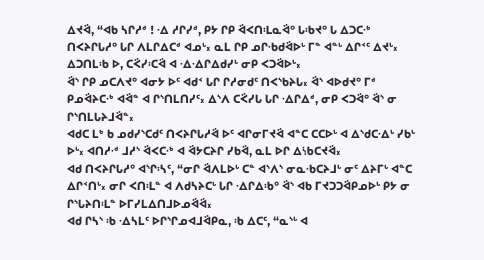ᐃᔪᐛ, “ᐊᑲ ᓴᒋᓱᒄ ! ᐎ ᓱᒋᓯᒄ, ᑭᔭ ᒋᑭ ᐛᐸᑎᒺᓇᐛᐤ ᒐᒂᔪᐤ ᒐ ᐃᑐᑕᐧᒃ ᑎᐸᔨᒋᒐᓱᐤ ᒐᒋ ᐱᒪᒋᐃᑕᒄ ᐊᓄᒡ᙮ ᓇᒪ ᒋᑭ ᓄᒋᐧᑲᑯᐛᐅᒡ ᒥᓐ ᐊᓐᒡ ᐃᒋᑉᑦ ᐃᔪᒡ᙮
ᐃᑐᑎᒪᒂ ᐅ, ᑕᑈᓯᑥᐛ ᐊ ᐎᐎᒋᐃᑯᓯᒡ ᓂᑭ ᐸᑐᐛᐅᒡ᙮
ᐛᔅ ᒋᑭ ᓄᑕᐱᔪᐤ ᐊᓂᔭ ᐅᑦ ᐊᑯᑉ ᒐᒋ ᒋᓱᓂᑯᑦ ᑎᐸᔅᑲᔨᒐ᙮ ᐛᔅ ᐊᐅᑯᔪᐤ ᒥᒄ ᑭᓄᐛᔨᑕᐧᒃ ᐊᐛᓐ ᐊ ᒋᔅᑎᒪᑎᓯᑦ᙮ ᐃᔅᐱ ᑕᑈᓯᒐ ᒐᒋ ᐎᒋᐃᒄ, ᓂᑭ ᐸᑐᐛᐤ ᐛᔅ ᓂ ᒋᔅᑎᒪᒐᔨᒧᐛᓐ᙮
ᐊᑯᑕ ᒪᒃ ᑲ ᓄᑯᓯᔅᑕᑯᑦ ᑎᐸᔨᒋᒐᓱᐛ ᐅᑦ ᐊᒋᓂᒥᔪᐛ ᐊᓐᑕ ᑕᑕᐅᒡ ᐊ ᐃᔅᑯᑕᐎᒡ ᓯᑲᒡ ᐅᒡ᙮ ᐊᑎᓱᐧᒄ ᒧᓱᔅ ᐛᐸᑕᐧᒃ ᐊ ᐛᔭᑕᔨᒋ ᓯᑲᐛ, ᓇᒪ ᐅᒋ ᐃᔎᑕᔪᐛ᙮
ᐊᑯ ᑎᐸᔨᒋᒐᓱᐤ ᐊᔅᒋᔄᑦ, “ᓂᒋ ᐛᐱᒪᐅᒡ ᑕᓐ ᐊᔅᐱᔅ ᓂᓇᐧᑲᑕᔨᒧᒡ ᓂᑦ ᐃᔨᒥᒡ ᐊᓐᑕ ᐃᒋᑉᑎᒡ᙮ ᓂᒋ ᐸᑎᒺᓐ ᐊ ᐱᑯᓴᔨᑕᒡ ᒐᒋ ᐎᒋᐃᒂᐤ ᐛᔅ ᐊᑲ ᒥᔪᑐᑐᐛᑭᓄᐅᒡ ᑭᔭ ᓂ ᒋᔅᒐᔨᑎᒺᓐ ᐅᒥᓯᒪᐃᑎᒧᐅᓄᐛᐛ᙮
ᐊᑯ ᒋᓴᔅ ᒂ ᐎᓴᒪᑦ ᐅᒋᔅᒋᓄᐊᒧᐛᑭᓇ, ᒂ ᐃᑕᑦ, “ᓇᔅᒡ ᐊ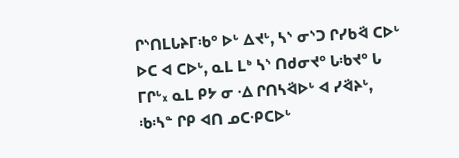ᒋᔅᑎᒪᒐᔨᒥᒂᐤ ᐅᒡ ᐃᔪᒡ, ᓴᔅ ᓂᔅᑐ ᒋᓯᑲᐛ ᑕᐅᒡ ᐅᑕ ᐊ ᑕᐅᒡ, ᓇᒪ ᒪᒃ ᓴᔅ ᑎᑯᓂᔪᐤ ᒐᒂᔪᐤ ᒐ ᒥᒋᒡ᙮ ᓇᒪ ᑭᔭ ᓂ ᐎ ᒋᑎᓴᐛᐅᒡ ᐊ ᓯᐛᔨᒡ, ᒂᔄᓐ ᒋᑭ ᐊᑎ ᓄᑕᐧᑭᑕᐅᒡ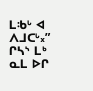ᒪᒂᒡ ᐊ ᐱᒧᑕᒡ᙮”
ᒋᓴᔅ ᒪᒃ ᓇᒪ ᐅᒋ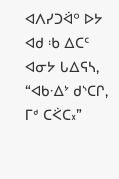ᐊᐱᓯᑐᐛᐤ ᐅᔭ ᐊᑯ ᒂ ᐃᑕᑦ ᐊᓂᔭ ᒐᐃᕋᓴ, “ᐊᑲᐎᔾ ᑯᔅᑕᒋ, ᒥᒄ ᑕᑈᑕ᙮”